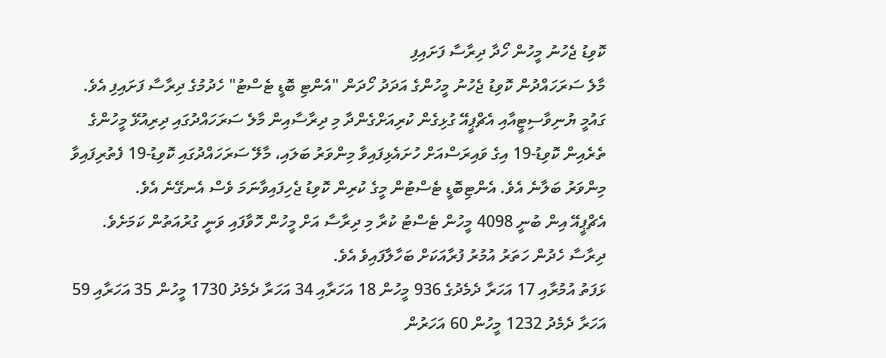ކޮވިޑު ޖެހުނު މީހުން ހޯދާ ދިރާސާ ފަށައިފި
މާލެ ސަރަހައްދުން ކޮވިޑު ޖެހުނު މީހުންގެ އަދަދު ހޯދަން "އެންޓި ބޮޑީ ޓެސްޓު" ހެދުމުގެ ދިރާސާ ފަށައިފި އެވެ.
ގައުމީ ޔުނިވާސިޓީއާއި އެޗްޕީއޭ ގުޅިގެން ކުރިއަށްގެންދާ މި ދިރާސާއިން މާލެ ސަރަހައްދުގައި ދިރިއުޅޭ މީހުންގެ ތެރެއިން ކޮވިޑު-19 އިގެ ވައިރަސްއަށް ހުށައެޅިފައިވާ މިންވަރު ބަލައި، މާލޭ ސަރަހައްދުގައި ކޮވިޑު-19 ފެތުރިފައިވާ މިންވަރު ބަލާނެ އެވެ. އެންޓިބޮޑީ ޓެސްޓުން މީގެ ކުރިން ކޮވިޑު ޖެހިފައިވާނަމަ ވެސް އެނގޭނެ އެވެ.
އެޗްޕީއޭ އިން ބުނީ 4098 މީހުން ޓެސްޓު ކުރާ މި ދިރާސާ އަށް މީހުން ހޮވާފައި ވަނީ ގުރުއަތުން ކަމަށެވެ. ދިރާސާ ހެދުން ހަތަރު އުމުރު ފުރާއަކަށް ބަހާލާފައިވެ އެވެ.
ޅަފަތު އުމުރާއި 17 އަހަރާ ދެމެދުގެ 936 މީހުން 18 އަހަރާއި 34 އަހަރާ ދެމެދު 1730 މީހުން 35 އަހަރާއި 59 އަހަރާ ދެމެދު 1232 މީހުން 60 އަހަރުން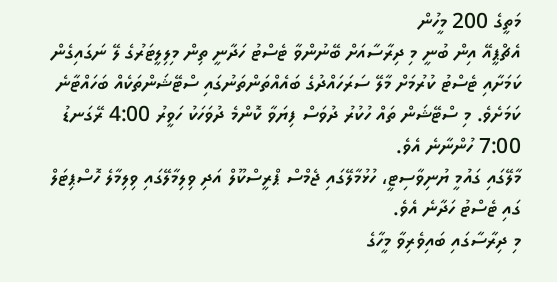މަތީގެ 200 މީހުން
އެޗްޕީއޭ އިން ބުނީ މި ދިރާސާއަށް ބޭނުންވާ ޓެސްޓު ހަދާނީ ތިން މިލިލީޓަރުގެ ލޭ ނަގައިގެން ކަމަށާއި ޓެސްޓު ކުރުމަށް މާލޭ ސަރަހައްދުގެ ބައެއްތަންތަނުގައި ސްޓޭޝަންތަކެއް ބަހައްޓާނެ ކަމަށެވެ. މި ސްޓޭޝަން ތައް ހުކުރު ދުވަސް ފިޔަވާ ކޮންމެ ދުވަހަކު ހަވީރު 4:00 ރޭގަނޑު 7:00 ހުންނާނެ އެވެ.
މާލޭގައި ގައުމީ ޔުނިވާސިޓީ، ހުޅުމާލޭގައި ޖެމްސް ޕްރީސްކޫލް އަދި ވިލިމާލޭގައި ވިލިމާލެ ހޮސްޕިޓަލް ގައި ޓެސްޓު ހަދާނެ އެވެ.
މި ދިރާސާގައި ބައިވެރިވާ މީހާގެ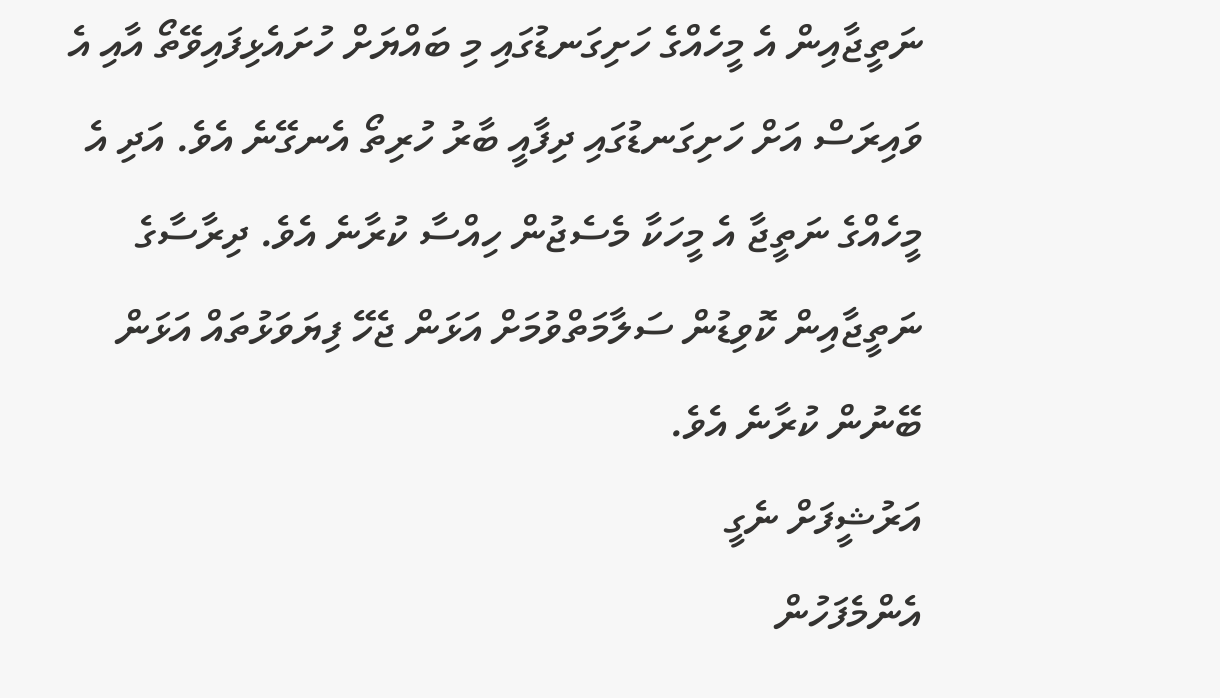ނަތީޖާއިން އެ މީހެއްގެ ހަށިގަނޑުގައި މި ބައްޔަށް ހުށައެޅިފައިވޭތޯ އާއި އެ ވައިރަސް އަށް ހަށިގަނޑުގައި ދިފާއީ ބާރު ހުރިތޯ އެނގޭނެ އެވެ. އަދި އެ މީހެއްގެ ނަތީޖާ އެ މީހަކާ މެސެޖުން ހިއްސާ ކުރާނެ އެވެ. ދިރާސާގެ ނަތީޖާއިން ކޮވިޑުން ސަލާމަތްވުމަށް އަޅަން ޖެހޭ ފިޔަވަޅުތައް އަޅަން ބޭނުން ކުރާނެ އެވެ.
އަރުޝީފަށް ނެގީ
އެންމެފަހުން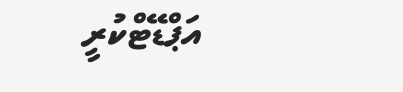އަޕްޑޭޓްކުރީ